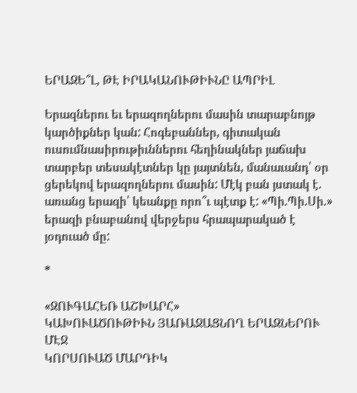ԵՐԱԶԵ՞Լ, ԹԷ ԻՐԱԿԱՆՈՒԹԻՒՆԸ ԱՊՐԻԼ

Երազներու եւ երազողներու մասին տարաբնոյթ կարծիքներ կան: Հոգեբաններ, գիտական ուսումնասիրութիւններու հեղինակներ յաճախ տարբեր տեսակէտներ կը յայտնեն, մանաւանդ՝ օր ցերեկով երազողներու մասին: Մէկ բան յստակ է. առանց երազի՝ կեանքը որո՞ւ պէտք է: «Պի.Պի.Սի.» երազի բնաբանով վերջերս հրապարակած է յօդուած մը:

*

«ԶՈՒԳԱՀԵՌ ԱՇԽԱՐՀ»
ԿԱԽՈՒԱԾՈՒԹԻՒՆ ՅԱՌԱՋԱՑՆՈՂ ԵՐԱԶՆԵՐՈՒ ՄԷՋ
ԿՈՐՍՈՒԱԾ ՄԱՐԴԻԿ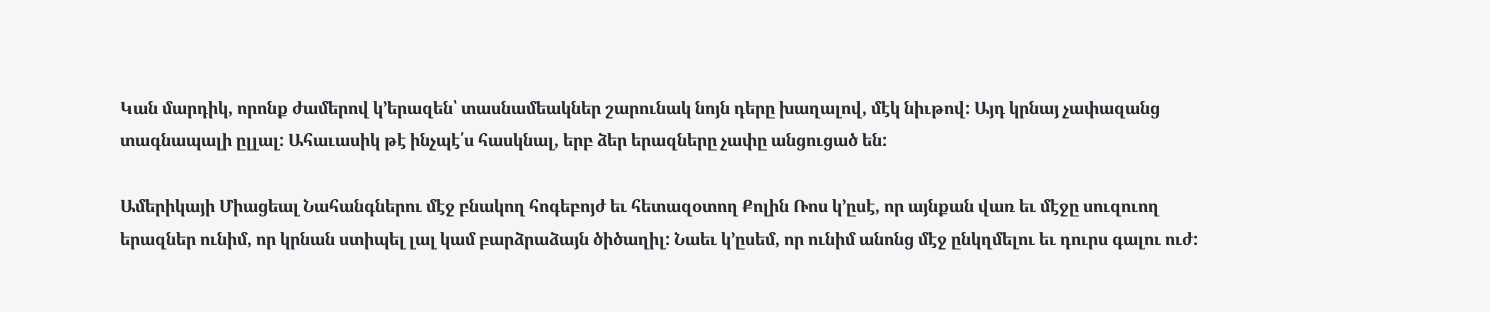Կան մարդիկ, որոնք ժամերով կ՚երազեն՝ տասնամեակներ շարունակ նոյն դերը խաղալով, մէկ նիւթով: Այդ կրնայ չափազանց տագնապալի ըլլալ: Ահաւասիկ թէ ինչպէ՛ս հասկնալ, երբ ձեր երազները չափը անցուցած են:

Ամերիկայի Միացեալ Նահանգներու մէջ բնակող հոգեբոյժ եւ հետազօտող Քոլին Ռոս կ՚ըսէ, որ այնքան վառ եւ մէջը սուզուող երազներ ունիմ, որ կրնան ստիպել լալ կամ բարձրաձայն ծիծաղիլ: Նաեւ կ՚ըսեմ, որ ունիմ անոնց մէջ ընկղմելու եւ դուրս գալու ուժ: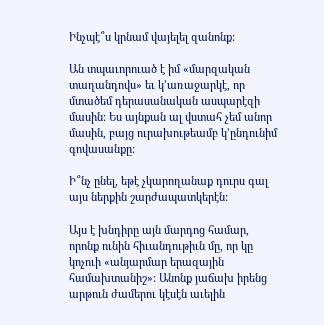Ինչպէ՞ս կրնամ վայելել զանոնք:

Ան տպաւորուած է իմ «մարզական տաղանդովս» եւ կ՚առաջարկէ, որ մտածեմ դերասանական ասպարէզի մասին: Ես այնքան ալ վստահ չեմ անոր մասին, բայց ուրախութեամբ կ՚ընդունիմ գովասանքը:

Ի՞նչ ընել, եթէ չկարողանաք դուրս գալ այս ներքին շարժապատկերէն:

Այս է խնդիրը այն մարդոց համար, որոնք ունին հիւանդութիւն մը, որ կը կոչուի «անյարմար երազային համախտանիշ»: Անոնք յաճախ իրենց արթուն ժամերու կէսէն աւելին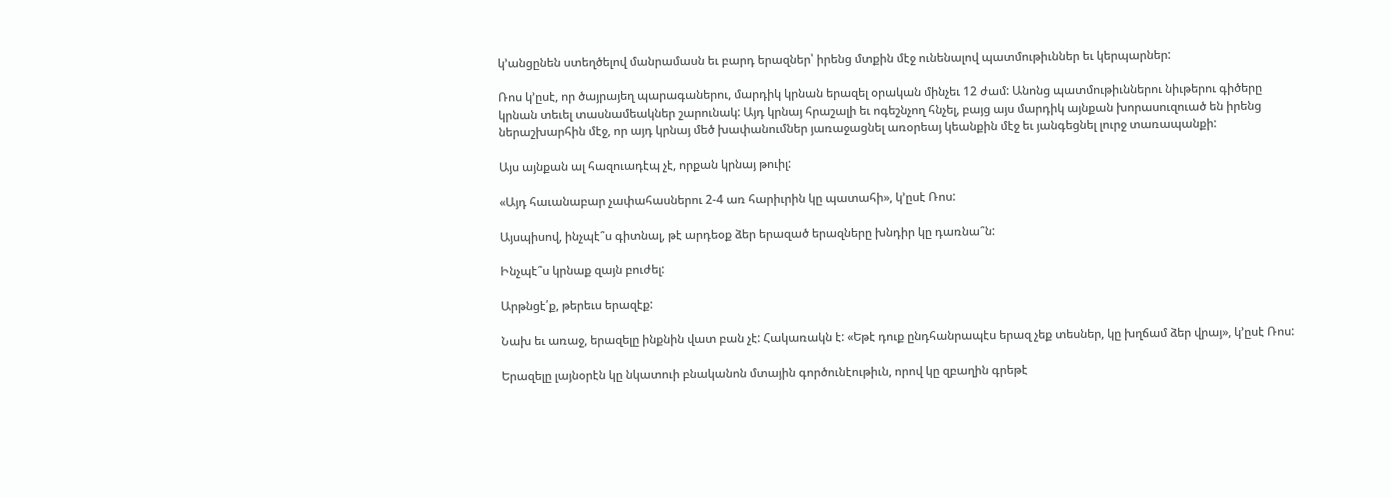կ՚անցընեն ստեղծելով մանրամասն եւ բարդ երազներ՝ իրենց մտքին մէջ ունենալով պատմութիւններ եւ կերպարներ:

Ռոս կ՚ըսէ, որ ծայրայեղ պարագաներու, մարդիկ կրնան երազել օրական մինչեւ 12 ժամ: Անոնց պատմութիւններու նիւթերու գիծերը կրնան տեւել տասնամեակներ շարունակ: Այդ կրնայ հրաշալի եւ ոգեշնչող հնչել, բայց այս մարդիկ այնքան խորասուզուած են իրենց ներաշխարհին մէջ, որ այդ կրնայ մեծ խափանումներ յառաջացնել առօրեայ կեանքին մէջ եւ յանգեցնել լուրջ տառապանքի:

Այս այնքան ալ հազուադէպ չէ, որքան կրնայ թուիլ:

«Այդ հաւանաբար չափահասներու 2-4 առ հարիւրին կը պատահի», կ՚ըսէ Ռոս:

Այսպիսով, ինչպէ՞ս գիտնալ, թէ արդեօք ձեր երազած երազները խնդիր կը դառնա՞ն:

Ինչպէ՞ս կրնաք զայն բուժել:

Արթնցէ՛ք, թերեւս երազէք:

Նախ եւ առաջ, երազելը ինքնին վատ բան չէ: Հակառակն է: «Եթէ դուք ընդհանրապէս երազ չեք տեսներ, կը խղճամ ձեր վրայ», կ՚ըսէ Ռոս:

Երազելը լայնօրէն կը նկատուի բնականոն մտային գործունէութիւն, որով կը զբաղին գրեթէ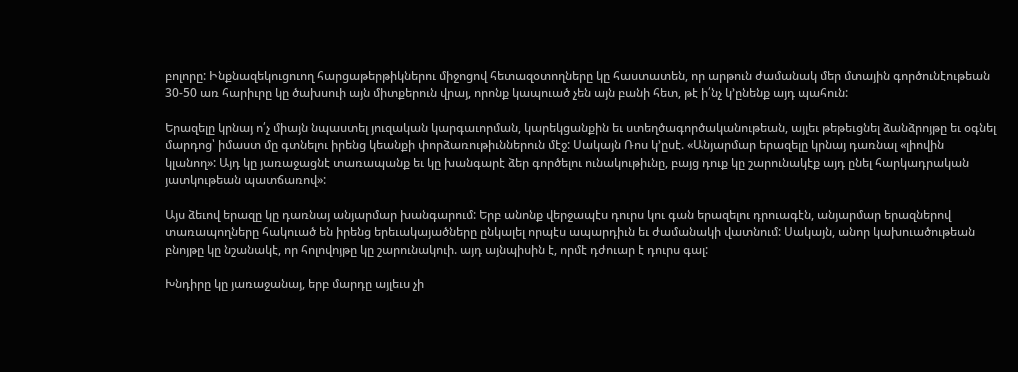բոլորը: Ինքնազեկուցուող հարցաթերթիկներու միջոցով հետազօտողները կը հաստատեն, որ արթուն ժամանակ մեր մտային գործունէութեան 30-50 առ հարիւրը կը ծախսուի այն միտքերուն վրայ, որոնք կապուած չեն այն բանի հետ, թէ ի՛նչ կ՚ընենք այդ պահուն:

Երազելը կրնայ ո՛չ միայն նպաստել յուզական կարգաւորման, կարեկցանքին եւ ստեղծագործականութեան, այլեւ թեթեւցնել ձանձրոյթը եւ օգնել մարդոց՝ իմաստ մը գտնելու իրենց կեանքի փորձառութիւններուն մէջ: Սակայն Ռոս կ՚ըսէ. «Անյարմար երազելը կրնայ դառնալ «լիովին կլանող»: Այդ կը յառաջացնէ տառապանք եւ կը խանգարէ ձեր գործելու ունակութիւնը, բայց դուք կը շարունակէք այդ ընել հարկադրական յատկութեան պատճառով»:

Այս ձեւով երազը կը դառնայ անյարմար խանգարում: Երբ անոնք վերջապէս դուրս կու գան երազելու դրուագէն, անյարմար երազներով տառապողները հակուած են իրենց երեւակայածները ընկալել որպէս ապարդիւն եւ ժամանակի վատնում: Սակայն, անոր կախուածութեան բնոյթը կը նշանակէ, որ հոլովոյթը կը շարունակուի. այդ այնպիսին է, որմէ դժուար է դուրս գալ:

Խնդիրը կը յառաջանայ, երբ մարդը այլեւս չի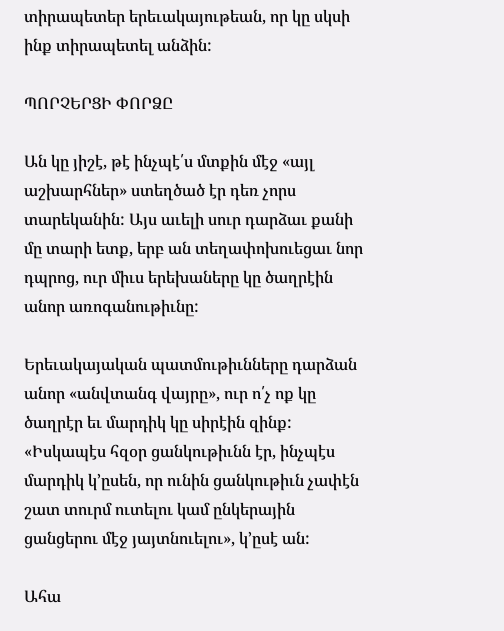տիրապետեր երեւակայութեան, որ կը սկսի ինք տիրապետել անձին:

ՊՈՐՉԵՐՑԻ ՓՈՐՁԸ

Ան կը յիշէ, թէ ինչպէ՛ս մտքին մէջ «այլ աշխարհներ» ստեղծած էր դեռ չորս տարեկանին: Այս աւելի սուր դարձաւ քանի մը տարի ետք, երբ ան տեղափոխուեցաւ նոր դպրոց, ուր միւս երեխաները կը ծաղրէին անոր առոգանութիւնը:

Երեւակայական պատմութիւնները դարձան անոր «անվտանգ վայրը», ուր ո՛չ ոք կը ծաղրէր եւ մարդիկ կը սիրէին զինք: «Իսկապէս հզօր ցանկութիւնն էր, ինչպէս մարդիկ կ՚ըսեն, որ ունին ցանկութիւն չափէն շատ տուրմ ուտելու կամ ընկերային ցանցերու մէջ յայտնուելու», կ՚ըսէ ան:

Ահա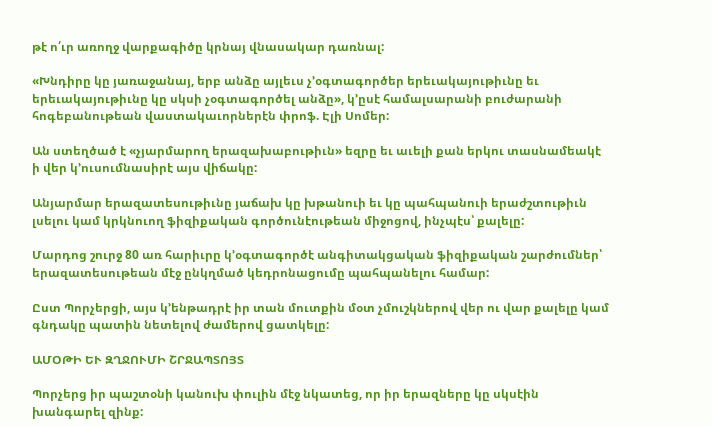թէ ո՛ւր առողջ վարքագիծը կրնայ վնասակար դառնալ:

«Խնդիրը կը յառաջանայ, երբ անձը այլեւս չ՚օգտագործեր երեւակայութիւնը եւ երեւակայութիւնը կը սկսի չօգտագործել անձը», կ՚ըսէ համալսարանի բուժարանի հոգեբանութեան վաստակաւորներէն փրոֆ. Էլի Սոմեր:

Ան ստեղծած է «չյարմարող երազախաբութիւն» եզրը եւ աւելի քան երկու տասնամեակէ ի վեր կ՚ուսումնասիրէ այս վիճակը:

Անյարմար երազատեսութիւնը յաճախ կը խթանուի եւ կը պահպանուի երաժշտութիւն լսելու կամ կրկնուող ֆիզիքական գործունէութեան միջոցով, ինչպէս՝ քալելը:

Մարդոց շուրջ 80 առ հարիւրը կ՚օգտագործէ անգիտակցական ֆիզիքական շարժումներ՝ երազատեսութեան մէջ ընկղմած կեդրոնացումը պահպանելու համար:

Ըստ Պորչերցի, այս կ՚ենթադրէ իր տան մուտքին մօտ չմուշկներով վեր ու վար քալելը կամ գնդակը պատին նետելով ժամերով ցատկելը:

ԱՄՕԹԻ ԵՒ ԶՂՋՈՒՄԻ ՇՐՋԱՊՏՈՅՏ

Պորչերց իր պաշտօնի կանուխ փուլին մէջ նկատեց, որ իր երազները կը սկսէին խանգարել զինք: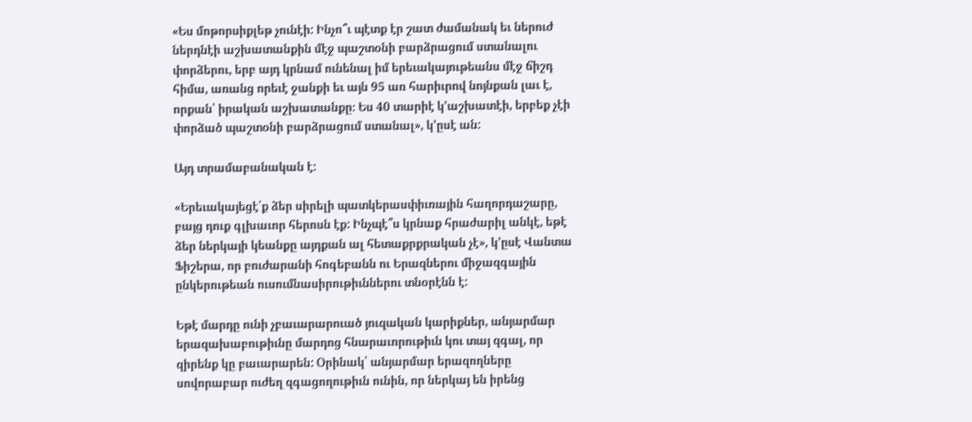«Ես մոթորսիքլեթ չունէի: Ինչո՞ւ պէտք էր շատ ժամանակ եւ ներուժ ներդնէի աշխատանքին մէջ պաշտօնի բարձրացում ստանալու փորձերու, երբ այդ կրնամ ունենալ իմ երեւակայութեանս մէջ ճիշդ հիմա, առանց որեւէ ջանքի եւ այն 95 առ հարիւրով նոյնքան լաւ է, որքան՝ իրական աշխատանքը։ Ես 40 տարիէ կ՚աշխատէի, երբեք չէի փորձած պաշտօնի բարձրացում ստանալ», կ՚ըսէ ան:

Այդ տրամաբանական է:

«Երեւակայեցէ՛ք ձեր սիրելի պատկերասփիւռային հաղորդաշարը, բայց դուք գլխաւոր հերոսն էք: Ինչպէ՞ս կրնաք հրաժարիլ անկէ, եթէ ձեր ներկայի կեանքը այդքան ալ հետաքրքրական չէ», կ՚ըսէ Վանտա Ֆիշերա, որ բուժարանի հոգեբանն ու Երազներու միջազգային ընկերութեան ուսումնասիրութիւններու տնօրէնն է:

Եթէ մարդը ունի չբաւարարուած յուզական կարիքներ, անյարմար երազախաբութիւնը մարդոց հնարաւորութիւն կու տայ զգալ, որ զիրենք կը բաւարարեն: Օրինակ՝ անյարմար երազողները սովորաբար ուժեղ զգացողութիւն ունին, որ ներկայ են իրենց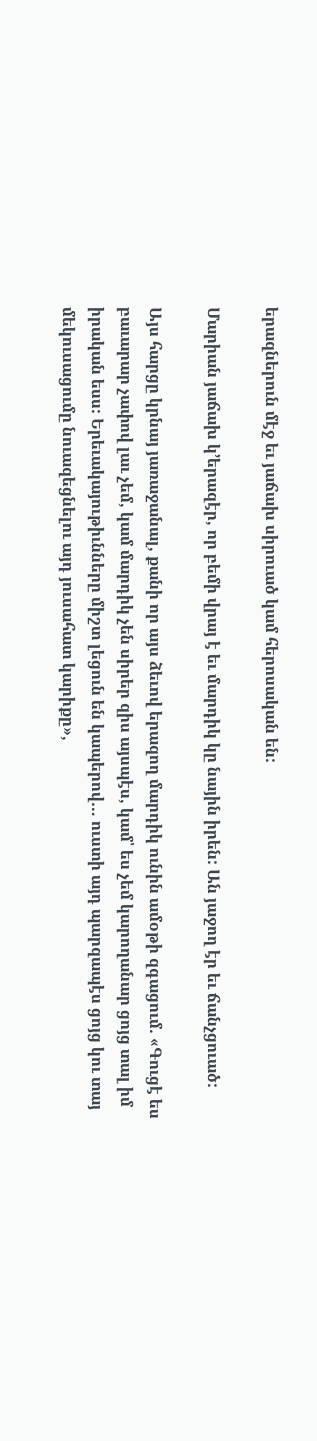երազներուն մէջ եւ յաճախ սիրուած կամ հերոսական են:

Մարիան յաճախ կ՚երազէր, որ բեմի վրայ է եւ մարդիկ կը նային իրեն: Ան յաջող էր եւ ճանչցուած:

Այս հարցը կրնայ յառաջանալ, քանի որ այս ձեւով երազող մարդիկ ունին ամօթի զգացում. «Գուցէ ես բաւարար չափով լաւ չեմ, կամ մարդիկ չեն սիրեր զիս այսպէս, կամ՝ ես չեմ կարողանար ցոյց տալ իմ իրական եսս։ Երեւակայութիւնները միշտ լեցուն են կապերով… ուստի այդ պարզապէս ցոյց կու տայ մեկուսացումը նուազեցնելու այդ յուսահատ կարիքը»,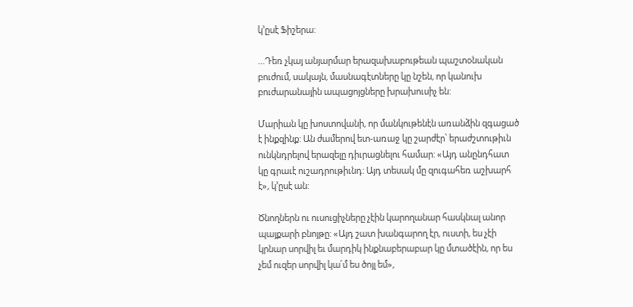կ՚ըսէ Ֆիշերա:

…Դեռ չկայ անյարմար երազախաբութեան պաշտօնական բուժում, սակայն, մասնագէտները կը նշեն, որ կանուխ բուժարանային ապացոյցները խրախուսիչ են:

Մարիան կը խոստովանի, որ մանկութենէն առանձին զգացած է ինքզինք: Ան ժամերով ետ-առաջ կը շարժէր՝ երաժշտութիւն ունկնդրելով երազելը դիւրացնելու համար: «Այդ անընդհատ կը գրաւէ ուշադրութիւնդ: Այդ տեսակ մը զուգահեռ աշխարհ է», կ՚ըսէ ան:

Ծնողներն ու ուսուցիչները չէին կարողանար հասկնալ անոր պայքարի բնոյթը: «Այդ շատ խանգարող էր, ուստի, ես չէի կրնար սորվիլ եւ մարդիկ ինքնաբերաբար կը մտածէին, որ ես չեմ ուզեր սորվիլ կա՛մ ես ծոյլ եմ»,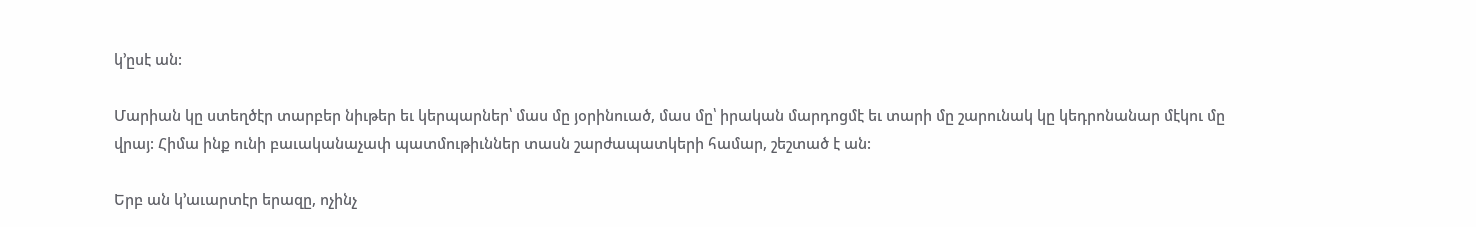կ՚ըսէ ան:

Մարիան կը ստեղծէր տարբեր նիւթեր եւ կերպարներ՝ մաս մը յօրինուած, մաս մը՝ իրական մարդոցմէ եւ տարի մը շարունակ կը կեդրոնանար մէկու մը վրայ: Հիմա ինք ունի բաւականաչափ պատմութիւններ տասն շարժապատկերի համար, շեշտած է ան:

Երբ ան կ՚աւարտէր երազը, ոչինչ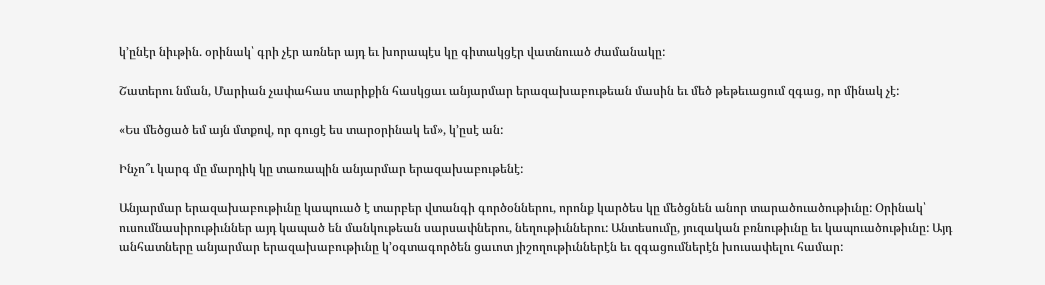կ՚ընէր նիւթին. օրինակ՝ գրի չէր առներ այդ եւ խորապէս կը գիտակցէր վատնուած ժամանակը:

Շատերու նման, Մարիան չափահաս տարիքին հասկցաւ անյարմար երազախաբութեան մասին եւ մեծ թեթեւացում զգաց, որ մինակ չէ:

«Ես մեծցած եմ այն մտքով, որ գուցէ ես տարօրինակ եմ», կ՚ըսէ ան:

Ինչո՞ւ կարգ մը մարդիկ կը տառապին անյարմար երազախաբութենէ:

Անյարմար երազախաբութիւնը կապուած է տարբեր վտանգի գործօններու, որոնք կարծես կը մեծցնեն անոր տարածուածութիւնը: Օրինակ՝ ուսումնասիրութիւններ այդ կապած են մանկութեան սարսափներու, նեղութիւններու: Անտեսումը, յուզական բռնութիւնը եւ կապուածութիւնը: Այդ անհատները անյարմար երազախաբութիւնը կ՚օգտագործեն ցաւոտ յիշողութիւններէն եւ զգացումներէն խուսափելու համար: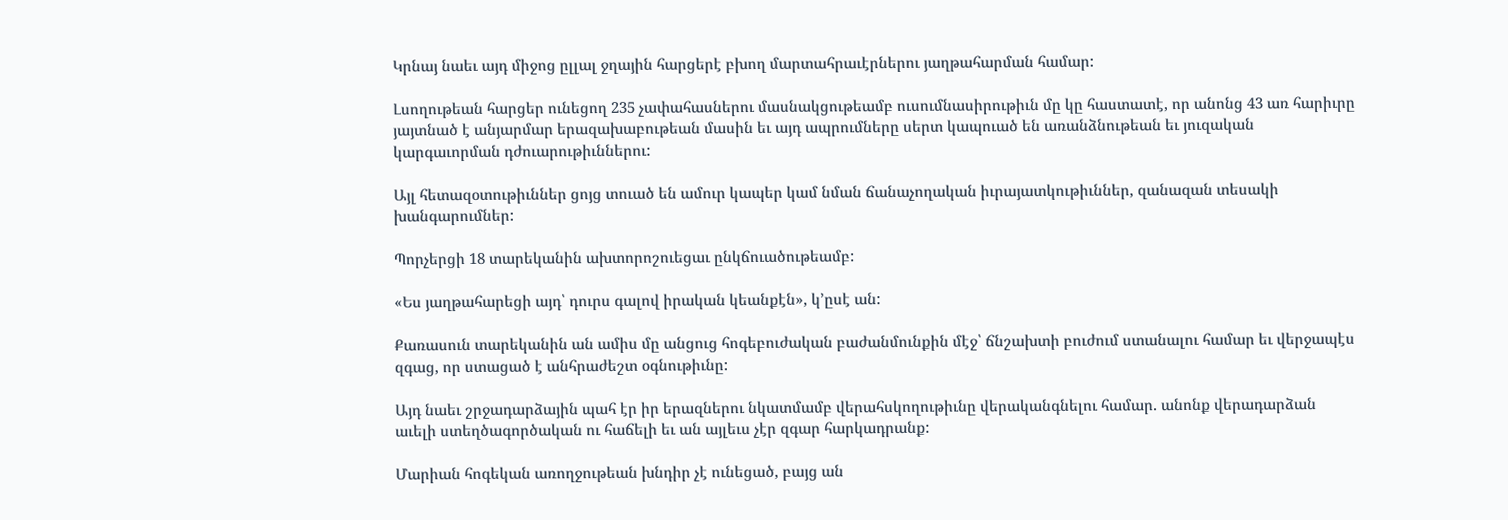Կրնայ նաեւ այդ միջոց ըլլալ ջղային հարցերէ բխող մարտահրաւէրներու յաղթահարման համար:

Լսողութեան հարցեր ունեցող 235 չափահասներու մասնակցութեամբ ուսումնասիրութիւն մը կը հաստատէ, որ անոնց 43 առ հարիւրը յայտնած է անյարմար երազախաբութեան մասին եւ այդ ապրումները սերտ կապուած են առանձնութեան եւ յուզական կարգաւորման դժուարութիւններու:

Այլ հետազօտութիւններ ցոյց տուած են ամուր կապեր կամ նման ճանաչողական իւրայատկութիւններ, զանազան տեսակի խանգարումներ:

Պորչերցի 18 տարեկանին ախտորոշուեցաւ ընկճուածութեամբ:

«Ես յաղթահարեցի այդ՝ դուրս գալով իրական կեանքէն», կ՚ըսէ ան:

Քառասուն տարեկանին ան ամիս մը անցուց հոգեբուժական բաժանմունքին մէջ՝ ճնշախտի բուժում ստանալու համար եւ վերջապէս զգաց, որ ստացած է անհրաժեշտ օգնութիւնը:

Այդ նաեւ շրջադարձային պահ էր իր երազներու նկատմամբ վերահսկողութիւնը վերականգնելու համար. անոնք վերադարձան աւելի ստեղծագործական ու հաճելի եւ ան այլեւս չէր զգար հարկադրանք:

Մարիան հոգեկան առողջութեան խնդիր չէ ունեցած, բայց ան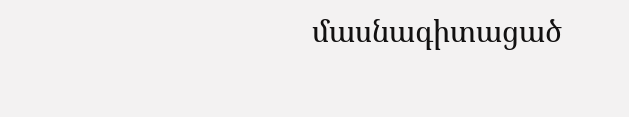մասնագիտացած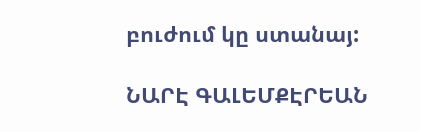բուժում կը ստանայ:

ՆԱՐԷ ԳԱԼԵՄՔԷՐԵԱՆ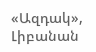«Ազդակ», Լիբանան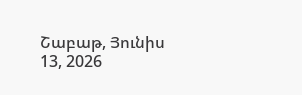Շաբաթ, Յունիս 13, 2026